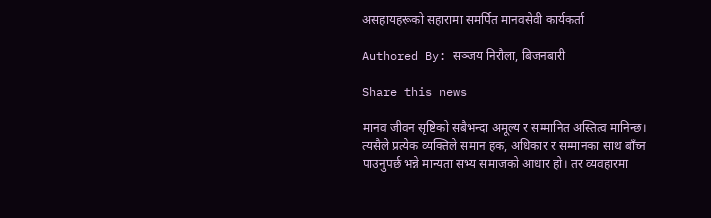असहायहरूको सहारामा समर्पित मानवसेवी कार्यकर्ता

Authored By: सञ्जय निरौला, बिजनबारी

Share this news

मानव जीवन सृष्टिको सबैभन्दा अमूल्य र सम्मानित अस्तित्व मानिन्छ। त्यसैले प्रत्येक व्यक्तिले समान हक, अधिकार र सम्मानका साथ बाँच्न पाउनुपर्छ भन्ने मान्यता सभ्य समाजको आधार हो। तर व्यवहारमा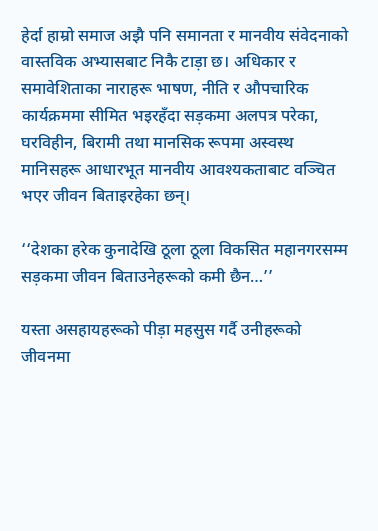हेर्दा हाम्रो समाज अझै पनि समानता र मानवीय संवेदनाको वास्तविक अभ्यासबाट निकै टाड़ा छ। अधिकार र समावेशिताका नाराहरू भाषण, नीति र औपचारिक कार्यक्रममा सीमित भइरहँदा सड़कमा अलपत्र परेका, घरविहीन, बिरामी तथा मानसिक रूपमा अस्वस्थ मानिसहरू आधारभूत मानवीय आवश्यकताबाट वञ्चित भएर जीवन बिताइरहेका छन्।

‘‘देशका हरेक कुनादेखि ठूला ठूला विकसित महानगरसम्म सड़कमा जीवन बिताउनेहरूको कमी छैन…’’

यस्ता असहायहरूको पीड़ा महसुस गर्दै उनीहरूको जीवनमा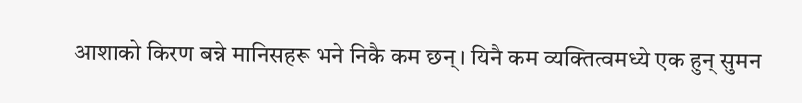आशाको किरण बन्ने मानिसहरू भने निकै कम छन्। यिनै कम व्यक्तित्वमध्ये एक हुन् सुमन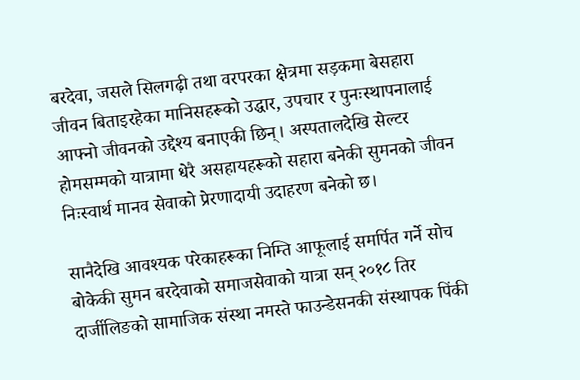बरदेवा, जसले सिलगढ़ी तथा वरपरका क्षेत्रमा सड़कमा बेसहारा जीवन बिताइरहेका मानिसहरूको उद्धार, उपचार र पुनःस्थापनालाई आफ्नो जीवनको उद्देश्य बनाएकी छिन्। अस्पतालदेखि सेल्टर होमसम्मको यात्रामा धेरै असहायहरूको सहारा बनेकी सुमनको जीवन निःस्वार्थ मानव सेवाको प्रेरणादायी उदाहरण बनेको छ।

सानैदेखि आवश्यक परेकाहरूका निम्ति आफूलाई समर्पित गर्ने सोच बोकेकी सुमन बरदेवाको समाजसेवाको यात्रा सन् २०१८ तिर दार्जीलिङको सामाजिक संस्था नमस्ते फाउन्डेसनकी संस्थापक पिंकी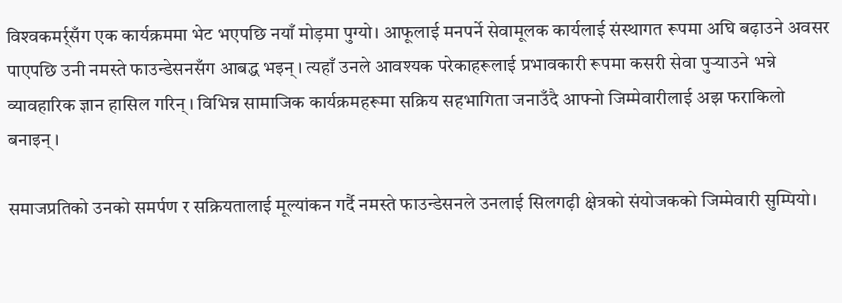विश्‍वकमर्र्सँग एक कार्यक्रममा भेट भएपछि नयाँ मोड़मा पुग्यो। आफूलाई मनपर्ने सेवामूलक कार्यलाई संस्थागत रूपमा अघि बढ़ाउने अवसर पाएपछि उनी नमस्ते फाउन्डेसनसँग आबद्ध भइन्। त्यहाँ उनले आवश्यक परेकाहरूलाई प्रभावकारी रूपमा कसरी सेवा पुर्‍याउने भन्ने व्यावहारिक ज्ञान हासिल गरिन्। विभिन्न सामाजिक कार्यक्रमहरूमा सक्रिय सहभागिता जनाउँदै आफ्नो जिम्मेवारीलाई अझ फराकिलो बनाइन्।

समाजप्रतिको उनको समर्पण र सक्रियतालाई मूल्यांकन गर्दै नमस्ते फाउन्डेसनले उनलाई सिलगढ़ी क्षेत्रको संयोजकको जिम्मेवारी सुम्पियो।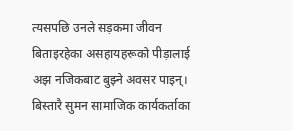त्यसपछि उनले सड़कमा जीवन बिताइरहेका असहायहरूको पीड़ालाई अझ नजिकबाट बुझ्ने अवसर पाइन्। बिस्तारै सुमन सामाजिक कार्यकर्ताका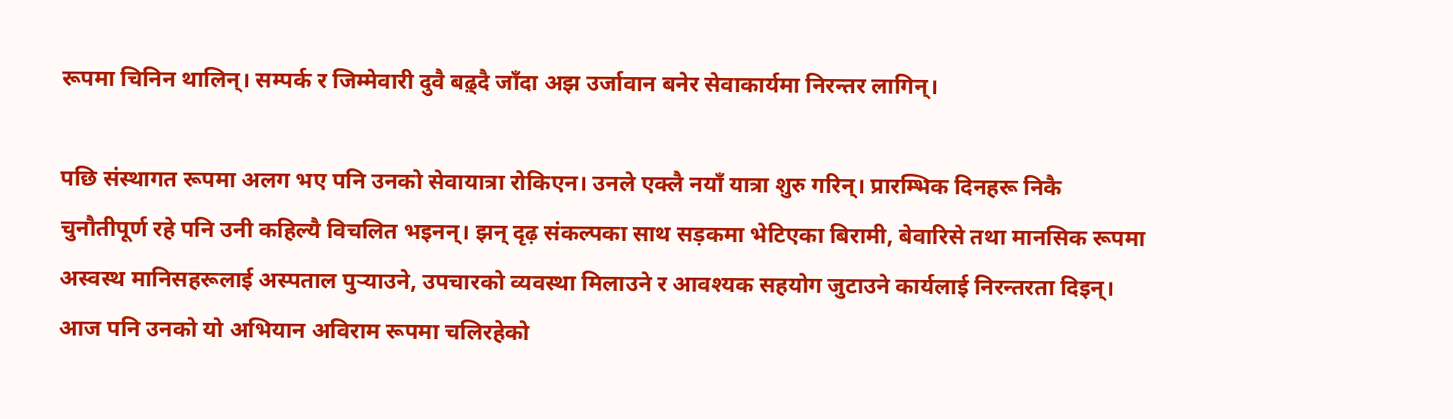रूपमा चिनिन थालिन्। सम्पर्क र जिम्मेवारी दुवै बढ़्दै जाँदा अझ उर्जावान बनेर सेवाकार्यमा निरन्तर लागिन्।

पछि संस्थागत रूपमा अलग भए पनि उनको सेवायात्रा रोकिएन। उनले एक्लै नयाँ यात्रा शुरु गरिन्। प्रारम्भिक दिनहरू निकै चुनौतीपूर्ण रहे पनि उनी कहिल्यै विचलित भइनन्। झन् दृढ़ संकल्पका साथ सड़कमा भेटिएका बिरामी, बेवारिसे तथा मानसिक रूपमा अस्वस्थ मानिसहरूलाई अस्पताल पुर्‍याउने, उपचारको व्यवस्था मिलाउने र आवश्यक सहयोग जुटाउने कार्यलाई निरन्तरता दिइन्। आज पनि उनको यो अभियान अविराम रूपमा चलिरहेको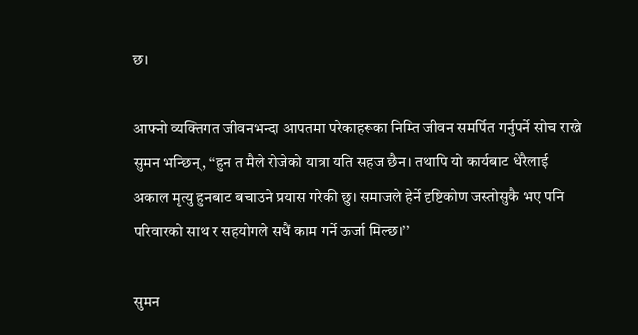छ।

आफ्नो व्यक्तिगत जीवनभन्दा आपतमा परेकाहरूका निम्ति जीवन समर्पित गर्नुपर्ने सोच राख्ने सुमन भन्छिन्, ‘‘हुन त मैले रोजेको यात्रा यति सहज छैन। तथापि यो कार्यबाट धेरैलाई अकाल मृत्यु हुनबाट बचाउने प्रयास गरेकी छु। समाजले हेर्ने दृष्टिकोण जस्तोसुकै भए पनि परिवारको साथ र सहयोगले सधैं काम गर्ने ऊर्जा मिल्छ।’’

सुमन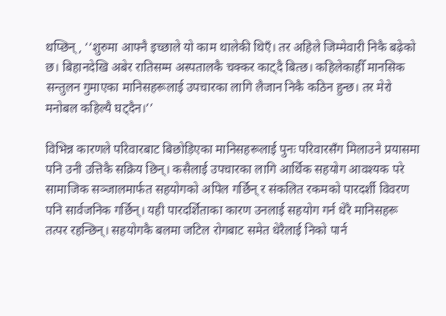थप्छिन्, ‘‘शुरुमा आफ्नै इच्छाले यो काम थालेकी थिएँ। तर अहिले जिम्मेवारी निकै बढ़ेको छ। बिहानदेखि अबेर रातिसम्म अस्पतालकै चक्कर काट्दै बित्छ। कहिलेकाहीँ मानसिक सन्तुलन गुमाएका मानिसहरूलाई उपचारका लागि लैजान निकै कठिन हुन्छ। तर मेरो मनोबल कहिल्यै घट्दैन।’’

विभिन्न कारणले परिवारबाट बिछोड़िएका मानिसहरूलाई पुनः परिवारसँग मिलाउने प्रयासमा पनि उनी उत्तिकै सक्रिय छिन्। कसैलाई उपचारका लागि आर्थिक सहयोग आवश्यक परे सामाजिक सञ्जालमार्फत सहयोगको अपिल गर्छिन् र संकलित रकमको पारदर्शी विवरण पनि सार्वजनिक गर्छिन्। यही पारदर्शिताका कारण उनलाई सहयोग गर्न धेरै मानिसहरू तत्पर रहन्छिन्। सहयोगकै बलमा जटिल रोगबाट समेत धेरैलाई निको पार्न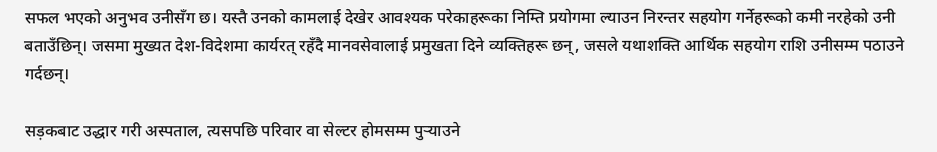सफल भएको अनुभव उनीसँग छ। यस्तै उनको कामलाई देखेर आवश्यक परेकाहरूका निम्ति प्रयोगमा ल्याउन निरन्तर सहयोग गर्नेहरूको कमी नरहेको उनी बताउँछिन्। जसमा मुख्यत देश-विदेशमा कार्यरत् रहँदै मानवसेवालाई प्रमुखता दिने व्यक्तिहरू छन्, जसले यथाशक्ति आर्थिक सहयोग राशि उनीसम्म पठाउने गर्दछन्।

सड़कबाट उद्धार गरी अस्पताल, त्यसपछि परिवार वा सेल्टर होमसम्म पुर्‍याउने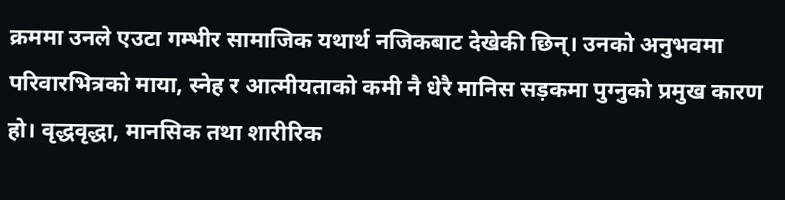क्रममा उनले एउटा गम्भीर सामाजिक यथार्थ नजिकबाट देखेकी छिन्। उनको अनुभवमा परिवारभित्रको माया, स्नेह र आत्मीयताको कमी नै धेरै मानिस सड़कमा पुग्नुको प्रमुख कारण हो। वृद्धवृद्धा, मानसिक तथा शारीरिक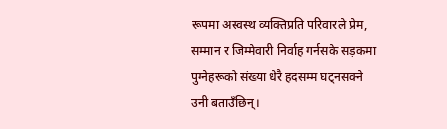रूपमा अस्वस्थ व्यक्तिप्रति परिवारले प्रेम, सम्मान र जिम्मेवारी निर्वाह गर्नसके सड़कमा पुग्नेहरूको संख्या धेरै हदसम्म घट्नसक्ने उनी बताउँछिन्।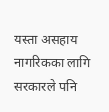यस्ता असहाय नागरिकका लागि सरकारले पनि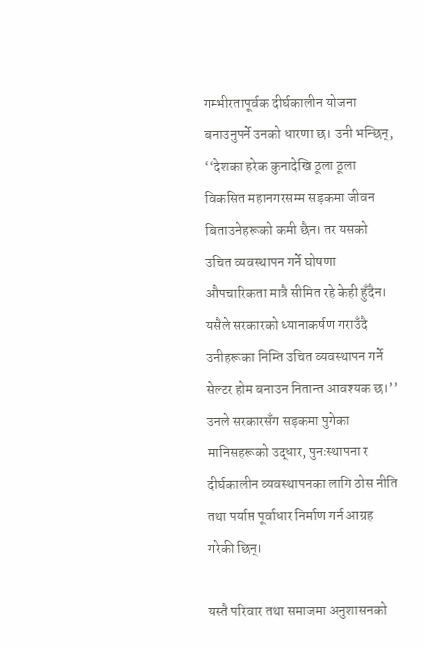गम्भीरतापूर्वक दीर्घकालीन योजना बनाउनुपर्ने उनको धारणा छ। उनी भन्छिन्, ‘‘देशका हरेक कुनादेखि ठूला ठूला विकसित महानगरसम्म सड़कमा जीवन बिताउनेहरूको कमी छैन। तर यसको उचित व्यवस्थापन गर्ने घोषणा औपचारिकता मात्रै सीमित रहे केही हुँदैन। यसैले सरकारको ध्यानाकर्षण गराउँदै उनीहरूका निम्ति उचित व्यवस्थापन गर्ने सेल्टर होम बनाउन नितान्त आवश्यक छ।’’ उनले सरकारसँग सड़कमा पुगेका मानिसहरूको उद्धार, पुनःस्थापना र दीर्घकालीन व्यवस्थापनका लागि ठोस नीति तथा पर्याप्त पूर्वाधार निर्माण गर्न आग्रह गरेकी छिन्।

यस्तै परिवार तथा समाजमा अनुशासनको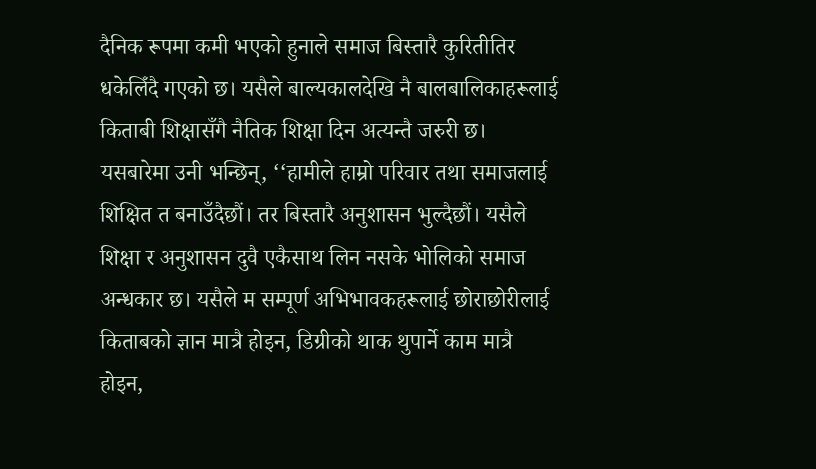दैनिक रूपमा कमी भएको हुनाले समाज बिस्तारै कुरितीतिर धकेलिँदै गएको छ। यसैले बाल्यकालदेखि नै बालबालिकाहरूलाई किताबी शिक्षासँगै नैतिक शिक्षा दिन अत्यन्तै जरुरी छ। यसबारेमा उनी भन्छिन्, ‘‘हामीले हाम्रो परिवार तथा समाजलाई शिक्षित त बनाउँदैछौं। तर बिस्तारै अनुशासन भुल्दैछौं। यसैले शिक्षा र अनुशासन दुवै एकैसाथ लिन नसके भोलिको समाज अन्धकार छ। यसैले म सम्पूर्ण अभिभावकहरूलाई छोराछोरीलाई किताबको ज्ञान मात्रै होइन, डिग्रीको थाक थुपार्ने काम मात्रै होइन,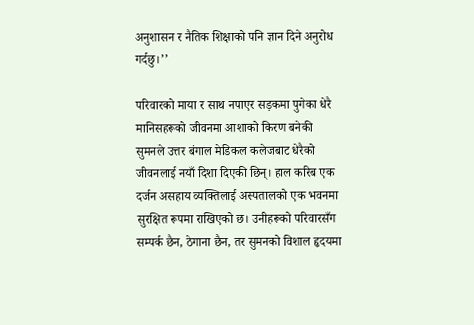अनुशासन र नैतिक शिक्षाको पनि ज्ञान दिने अनुरोध गर्दछु।’’

परिवारको माया र साथ नपाएर सड़कमा पुगेका धेरै मानिसहरूको जीवनमा आशाको किरण बनेकी सुमनले उत्तर बंगाल मेडिकल कलेजबाट धेरैको जीवनलाई नयाँ दिशा दिएकी छिन्। हाल करिब एक दर्जन असहाय व्यक्तिलाई अस्पतालको एक भवनमा सुरक्षित रूपमा राखिएको छ। उनीहरूको परिवारसँग सम्पर्क छैन, ठेगाना छैन, तर सुमनको विशाल हृदयमा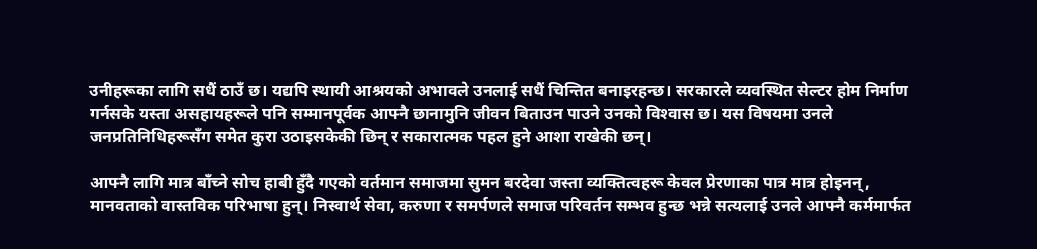उनीहरूका लागि सधैं ठाउँ छ। यद्यपि स्थायी आश्रयको अभावले उनलाई सधैं चिन्तित बनाइरहन्छ। सरकारले व्यवस्थित सेल्टर होम निर्माण गर्नसके यस्ता असहायहरूले पनि सम्मानपूर्वक आफ्नै छानामुनि जीवन बिताउन पाउने उनको विश्‍वास छ। यस विषयमा उनले जनप्रतिनिधिहरूसँग समेत कुरा उठाइसकेकी छिन् र सकारात्मक पहल हुने आशा राखेकी छन्।

आफ्नै लागि मात्र बाँच्ने सोच हाबी हुँदै गएको वर्तमान समाजमा सुमन बरदेवा जस्ता व्यक्तित्वहरू केवल प्रेरणाका पात्र मात्र होइनन्, मानवताको वास्तविक परिभाषा हुन्। निस्वार्थ सेवा, करुणा र समर्पणले समाज परिवर्तन सम्भव हुन्छ भन्ने सत्यलाई उनले आफ्नै कर्ममार्फत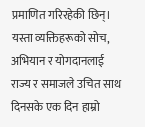प्रमाणित गरिरहेकी छिन्। यस्ता व्यक्तिहरूको सोच, अभियान र योगदानलाई राज्य र समाजले उचित साथ दिनसके एक दिन हाम्रो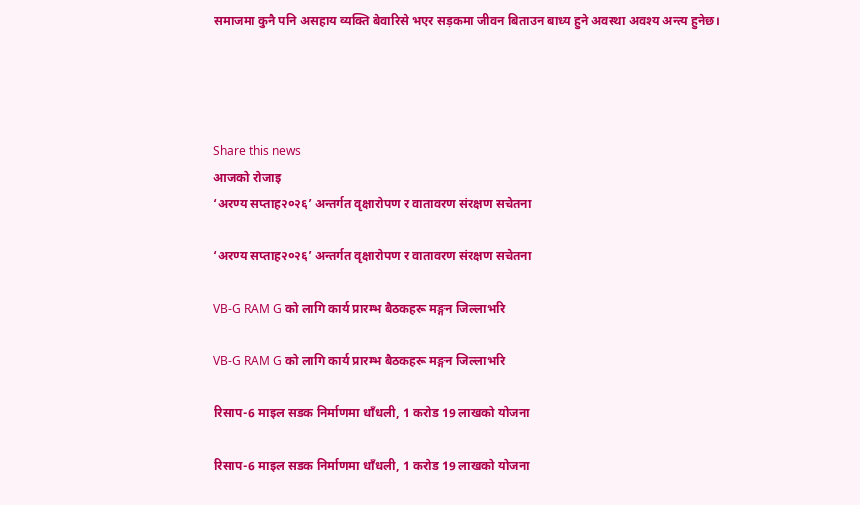समाजमा कुनै पनि असहाय व्यक्ति बेवारिसे भएर सड़कमा जीवन बिताउन बाध्य हुने अवस्था अवश्य अन्त्य हुनेछ।




Share this news
आजको रोजाइ
‘अरण्य सप्ताह२०२६’ अन्तर्गत वृक्षारोपण र वातावरण संरक्षण सचेतना

‘अरण्य सप्ताह२०२६’ अन्तर्गत वृक्षारोपण र वातावरण संरक्षण सचेतना

VB-G RAM G को लागि कार्य प्रारम्भ बैठकहरू मङ्गन जिल्लाभरि

VB-G RAM G को लागि कार्य प्रारम्भ बैठकहरू मङ्गन जिल्लाभरि

रिसाप-6 माइल सडक निर्माणमा धाँधली, 1 करोड 19 लाखको योजना

रिसाप-6 माइल सडक निर्माणमा धाँधली, 1 करोड 19 लाखको योजना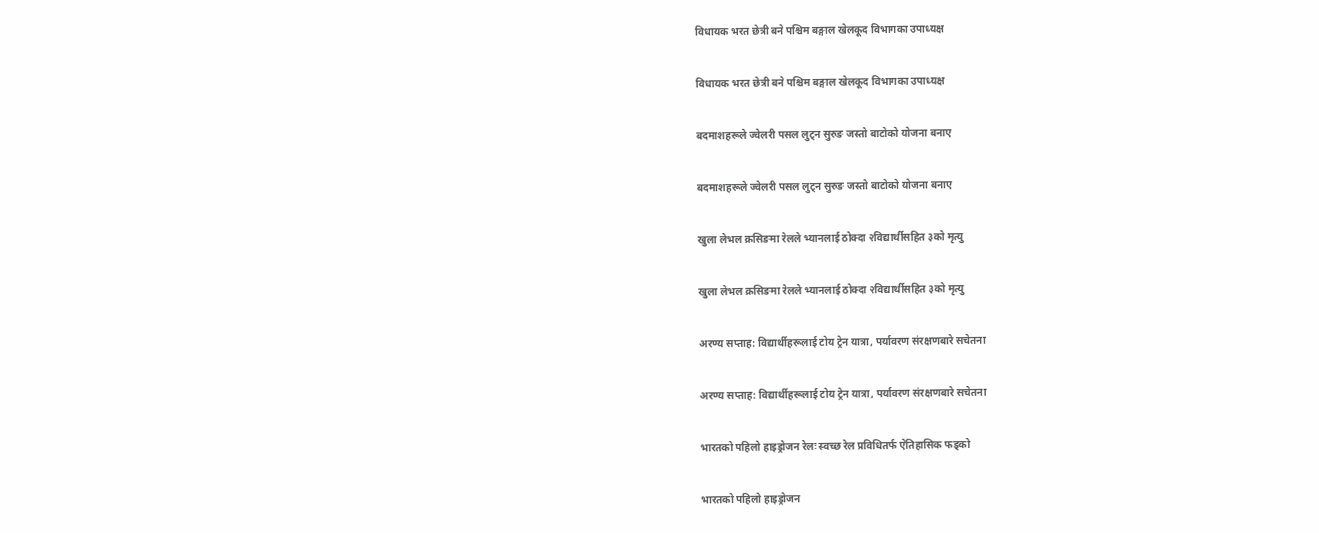विधायक भरत छेत्री बने पश्चिम बङ्गाल खेलकूद विभागका उपाध्यक्ष

विधायक भरत छेत्री बने पश्चिम बङ्गाल खेलकूद विभागका उपाध्यक्ष

बदमाशहरूले ज्वेलरी पसल लुट्न सुरुङ जस्तो बाटोको योजना बनाए

बदमाशहरूले ज्वेलरी पसल लुट्न सुरुङ जस्तो बाटोको योजना बनाए

खुला लेभल क्रसिङमा रेलले भ्यानलाई ठोक्दा २विद्यार्थीसहित ३को मृत्यु

खुला लेभल क्रसिङमा रेलले भ्यानलाई ठोक्दा २विद्यार्थीसहित ३को मृत्यु

अरण्य सप्ताह: विद्यार्थीहरूलाई टोय ट्रेन यात्रा, पर्यावरण संरक्षणबारे सचेतना

अरण्य सप्ताह: विद्यार्थीहरूलाई टोय ट्रेन यात्रा, पर्यावरण संरक्षणबारे सचेतना

भारतको पहिलो हाइड्रोजन रेलः स्वच्छ रेल प्रविधितर्फ ऐतिहासिक फड्को

भारतको पहिलो हाइड्रोजन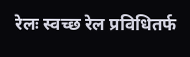रेलः स्वच्छ रेल प्रविधितर्फ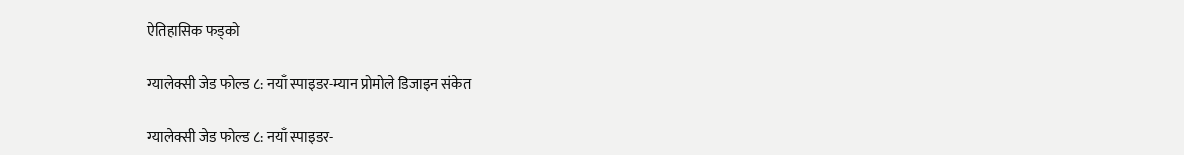ऐतिहासिक फड्को

ग्यालेक्सी जेड फोल्ड ८: नयाँ स्पाइडर-म्यान प्रोमोले डिजाइन संकेत

ग्यालेक्सी जेड फोल्ड ८: नयाँ स्पाइडर-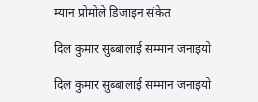म्यान प्रोमोले डिजाइन संकेत

दिल कुमार सुब्बालाई सम्मान जनाइयो

दिल कुमार सुब्बालाई सम्मान जनाइयो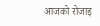आजको रोजाइ